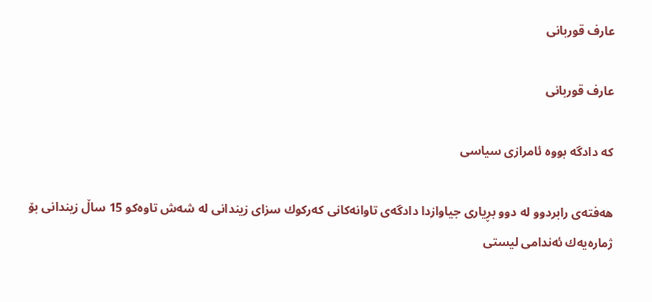عارف قوربانی

عارف قوربانی

كه‌ دادگە بووە ئامرازی سیاسی

هه‌فته‌ی رابردوو له‌ دوو بڕیاری جیاوازدا دادگەی تاوانه‌كانی كه‌ركوك سزای زیندانی له‌ شه‌ش تاوەکو 15 ساڵ زیندانی بۆ ژماره‌یه‌ك ئه‌ندامی لیستی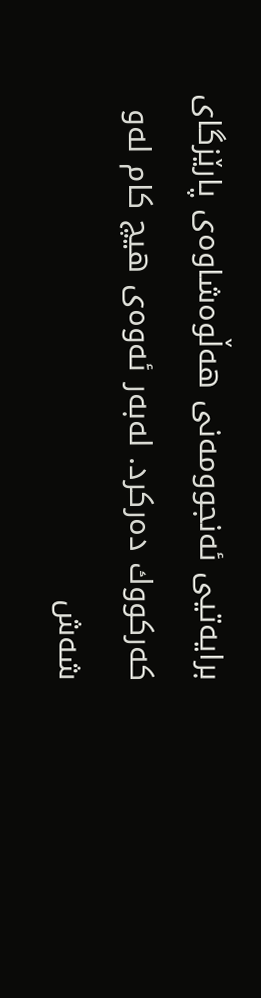برایه‌تیی ئه‌نجوومه‌نی هه‌ڵوه‌شاوه‌ی پارێزگای كه‌ركووك ده‌ركرد. له‌به‌ر ئه‌وه‌ی هیچ كام له‌و شه‌ش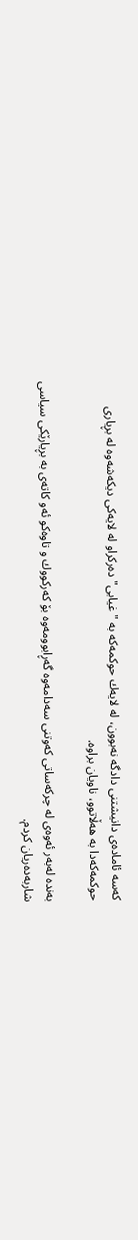كه‌سه‌ ئاماده‌ی دانیشتنی دادگە نه‌بوون، له ‌لایه‌ك حوكمه‌كه‌ به‌ "غیابی" ده‌ركراو له ‌لایه‌كی دیكه‌شه‌وه‌ له‌ بڕیاری حوكمه‌كه‌دا به‌ هه‌ڵاتوو، ناویان براوه‌.

به‌نده‌ له‌به‌ر ئه‌وه‌ی له‌ چركه‌ساتی كه‌وتنی سه‌دامه‌وه‌ گه‌ڕابوومه‌وه‌ بۆ كه‌ركووك و تاوەکو ئه‌و كاته‌ی به‌ بڕیارێكی سیاسی شاربه‌ده‌ریان كردم.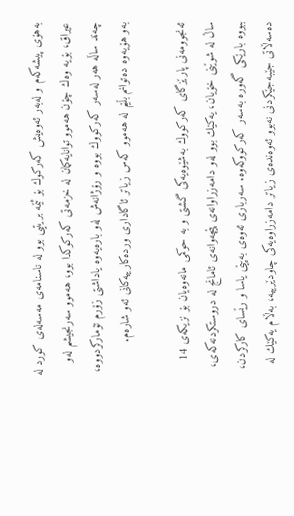به‌هۆی پیشه‌كه‌م و له‌به‌ر ئه‌وه‌یش كه‌ركوك بۆ ئێمه‌ بریتیی بوو له‌ ناسنامه‌ی مه‌سه‌له‌ی كورد له‌ عیراق، بۆیه‌ وه‌ك چۆن هه‌موو توانایه‌كمان له‌ خزمه‌تی كه‌ركوكدا بوو، هه‌موو سه‌رنجیشم له‌و چه‌ند ساڵه‌ هه‌ر له‌سه‌ر كه‌ركووك بووه ‌و رۆژانه‌ش له‌و باره‌یه‌وه‌ یاداشتی زۆرم تۆماركردووه‌، به‌و هۆیه‌وه‌ ده‌توانم بڵێم له‌ هه‌موو كه‌س زیاتر ئاگاداری ورده‌كارییه‌كانی ئه‌و شاره‌م.

ئه‌نجوومه‌نی پارێزگای كه‌ركووك به‌شێوه‌یه‌كی گشتی و به‌ حوكمی مانه‌وه‌یان بۆ نزیكه‌ی 14 ساڵ له‌ شوێنی خۆیان، یه‌كێك بوو له‌و دامه‌زراوانه‌ی پێچه‌وانه‌ی ئامانج له‌ دروستكردنه‌كه‌ی، ببووه‌ بارێكی گه‌وره‌ به‌سه‌ر كه‌ركووكه‌وه‌. سه‌رباری ئه‌وه‌ی به‌پێی یاسا و رێسای كاركردن، ده‌سه‌ڵاتی جێبه‌جێكردنی نه‌بوو ئه‌وه‌نده‌ی زیاتر دامه‌زراوه‌یه‌كی چاودێرییه‌، به‌ڵام یه‌كێك له‌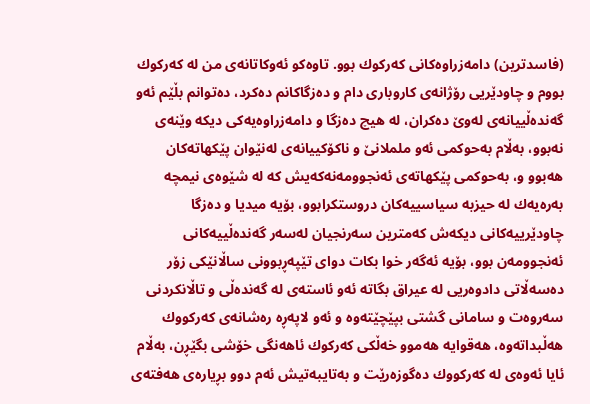(فاسدترین) دامه‌زراوه‌كانی كه‌ركوك بوو. تاوەکو ئه‌وكاتانه‌ی من له‌ كه‌ركوك بووم و چاودێریی رۆژانه‌ی كاروباری دام و ده‌زگاكانم ده‌كرد، ده‌توانم بڵێم ئه‌و گه‌نده‌ڵییانه‌ی له‌وێ‌ ده‌كران، له‌ هیچ ده‌زگا و دامه‌زراوه‌یه‌كی دیكه‌ وێنه‌ی نه‌بوو، به‌ڵام به‌حوكمی ئه‌و ململانێ و ناكۆكییانه‌ی له‌نێوان پێكهاته‌كان هه‌بوو و،‌ به‌حوكمی پێكهاته‌ی ئه‌نجوومه‌نه‌كه‌یش كه‌ له‌ شێوه‌ی نیمچه‌ به‌ره‌یه‌ك له‌ حیزبه‌ سیاسییه‌كان دروستكرابوو، بۆیه‌ میدیا و ده‌زگا چاودێرییه‌كانی دیكه‌ش كه‌مترین سه‌رنجیان له‌سه‌ر گه‌نده‌ڵییه‌كانی ئه‌نجوومه‌ن بوو، بۆیه‌ ئه‌گه‌ر خوا بكات دوای تێپه‌ڕبوونی ساڵانێكی زۆر ده‌سه‌ڵاتی دادوه‌ریی له‌ عیراق بگاته‌ ئه‌و ئاسته‌ی له‌ گه‌نده‌ڵی و تاڵانكردنی سه‌روه‌ت و سامانی گشتی بپێچێته‌وه‌ و ئه‌و لاپه‌ڕه‌ ره‌شانه‌ی كه‌ركووك هه‌ڵبداته‌وه‌، هه‌قوایه‌ هه‌موو خه‌ڵكی كه‌ركوك ئاهه‌نگی خۆشی بگێڕن، به‌ڵام ئایا ئه‌وه‌ی له‌ كه‌ركووك ده‌گوزه‌رێت و به‌تایبه‌تیش ئه‌م دوو بڕیاره‌ی هه‌فته‌ی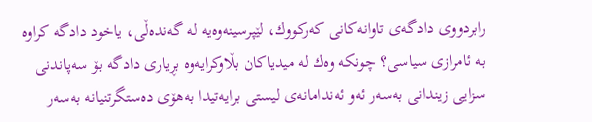رابردووی دادگەی تاوانه‌كانی كه‌ركووك، لێپرسینه‌وه‌یه‌ له‌ گه‌نده‌ڵی، یاخود دادگە كراوه‌ به‌ ئامرازی سیاسی؟ چونكه‌ وه‌ك له‌ میدیاكان بڵاوكرایه‌وه‌ بڕیاری دادگە بۆ سه‌پاندنی سزایی زیندانی به‌سه‌ر ئه‌و ئه‌ندامانه‌ی لیستی برایه‌تیدا به‌هۆی ده‌ستگرتنیانه‌ به‌سه‌ر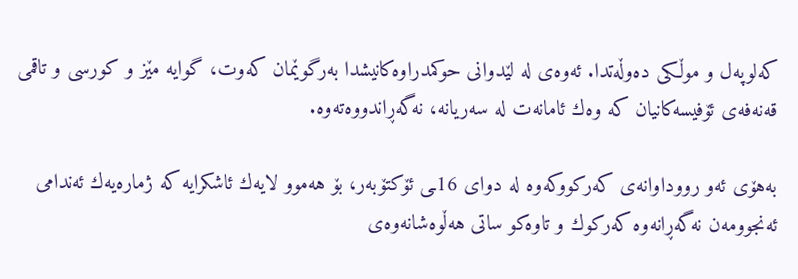كه‌لوپه‌ل و موڵكی ده‌وڵه‌تدا. ئه‌وه‌ی له‌ لێدوانی حوكمدراوه‌كانیشدا به‌رگوێمان كه‌وت، گوایه‌ مێز و كورسی و تاقمی قه‌نه‌فه‌ی ئۆفیسه‌كانیان كه‌ وه‌ك ئامانه‌ت له‌ سه‌ریانه‌، نەگەڕاندووەتەوە‌.

به‌هۆی ئه‌و رووداوانه‌ی كه‌ركووكه‌وه‌ له‌ دوای 16ـی ئۆكتۆبه‌ر، بۆ هه‌موو لایه‌ك ئاشكرایه‌ كه‌ ژماره‌یه‌ك ئه‌ندامی ئه‌نجوومه‌ن نه‌گه‌ڕانه‌وه‌ كه‌ركوك و تاوەکو ساتی هه‌ڵوه‌شانه‌وه‌ی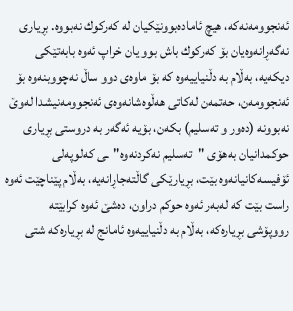ئه‌نجوومه‌نه‌كه‌، هیچ ئاماده‌بوونێكیان له‌ كه‌ركوك نه‌بووه‌. بڕیاری نه‌گه‌ڕانه‌وه‌یان بۆ كه‌ركوك باش بوو یان خراپ ئه‌وه‌ بابه‌تێكی دیكه‌یه‌، به‌ڵام به‌ دڵنیاییه‌وه‌ كه‌ بۆ ماوه‌ی دوو ساڵ نه‌چووبنه‌وه‌ بۆ ئه‌نجوومه‌ن، حه‌تمه‌ن له‌كاتی هه‌ڵوه‌شانه‌وه‌ی ئه‌نجوومه‌نیشدا له‌وێ‌ نه‌بوونه‌ (ده‌ور و ته‌سلیم) بكه‌ن، بۆیه‌ ئه‌گه‌ر به‌ دروستی بڕیاری حوكمدانیان به‌هۆی "ته‌سلیم نه‌كردنه‌وه‌"ـی كه‌لوپه‌لی ئۆفیسه‌كانیانه‌وه‌ بێت، بڕیارێكی گاڵته‌جاڕانه‌یه‌، به‌ڵام پێناچێت ئه‌وه‌ راست بێت كه‌ له‌به‌ر ئه‌وه‌ حوكم دراون، ده‌شێ‌ ئه‌وه‌ كرابێته‌ رووپۆشی بڕیاره‌كه‌، به‌ڵام به‌ دڵنیاییه‌وه‌ ئامانج له‌ بڕیاره‌كه‌ شتی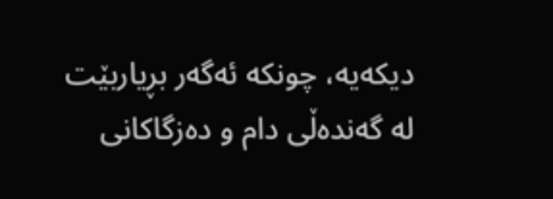دیكه‌یه‌، چونكه‌ ئه‌گه‌ر بڕیاربێت له‌ گه‌نده‌ڵی دام و ده‌زگاكانی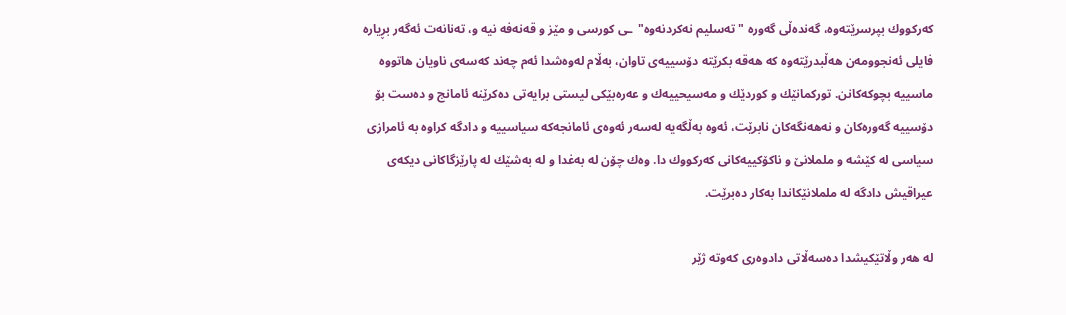كه‌ركووك بپرسرێته‌وه‌، گه‌نده‌ڵی گه‌وره‌ "ته‌سلیم نه‌كردنه‌وه"ـی كورسی و مێز و قه‌نه‌فه‌ نیه‌ و،‌ ته‌نانه‌ت ئه‌گه‌ر بڕیاره‌ فایلی ئه‌نجوومه‌ن هه‌ڵبدرێته‌وه‌ كه‌ هه‌قه‌ بكرێته‌ دۆسییه‌ی تاوان، به‌ڵام له‌وه‌شدا ئه‌م چه‌ند كه‌سه‌ی ناویان هاتووه‌ ماسییه‌ بچوكه‌كانن. توركمانێك و كوردێك و مه‌سیحییه‌ك و عه‌ره‌بێكی لیستی برایه‌تی ده‌كرێنه‌ ئامانج و ده‌ست بۆ دۆسییه‌ گه‌وره‌كان و نه‌هه‌نگه‌كان نابرێت، ئه‌وه‌ به‌ڵگه‌یه‌ له‌سه‌ر ئه‌وه‌ی ئامانجه‌كه‌ سیاسییه‌ و دادگە كراوه‌ به‌ ئامرازی سیاسی له‌ كێشه‌ و ململانێ‌ و ناكۆكییه‌كانی كه‌ركووك دا. وه‌ك چۆن له‌ به‌غدا و له‌ به‌شێك له‌ پارێزگاكانی دیكه‌ی عیراقیش دادگە له‌ ململانێكاندا به‌كار ده‌برێت.

له‌ هه‌ر وڵاتێكیشدا ده‌سه‌ڵاتی دادوه‌ری كه‌وته‌ ژێر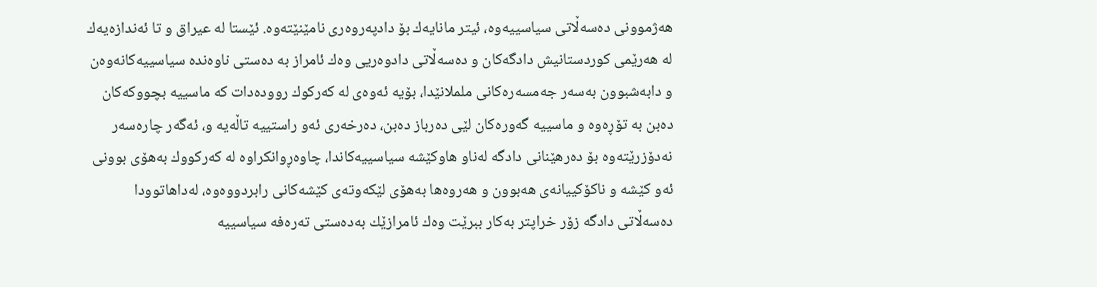هه‌ژموونی ده‌سه‌ڵاتی سیاسییه‌وه،‌ ئیتر مانایه‌ك بۆ دادپه‌روه‌ری نامێنێته‌وه‌. ئێستا له‌ عیراق و تا ئه‌ندازه‌یه‌ك له‌ هه‌رێمی كوردستانیش دادگەكان و ده‌سه‌ڵاتی دادوه‌ریی وه‌ك ئامراز به‌ ده‌ستی ناوه‌نده‌ سیاسییه‌كانه‌وه‌ن و دابه‌شبوون به‌سه‌ر جه‌مسه‌ره‌كانی ململانێدا، بۆیه‌ ئه‌وه‌ی له‌ كه‌ركوك رووده‌دات كه‌ ماسییه‌ بچووكه‌كان ده‌بن به‌ تۆڕه‌وه ‌و ماسییه‌ گه‌وره‌كان لێی ده‌رباز ده‌بن، ده‌رخه‌ری ئه‌و راستییه‌ تاڵه‌یه‌ و،‌ ئه‌گه‌ر چاره‌سه‌ر نه‌دۆزرێته‌وه‌ بۆ ده‌رهێنانی دادگە له‌ناو هاوكێشه‌ سیاسییه‌كاندا، چاوه‌ڕوانكراوه‌ له‌ كه‌ركووك به‌هۆی بوونی ئه‌و كێشه‌ و ناكۆكییانه‌ی هه‌بوون و هه‌روه‌ها به‌هۆی لێكه‌وته‌ی كێشه‌كانی رابردووه‌وه‌، له‌داهاتوودا ده‌سه‌ڵاتی دادگە زۆر خراپتر به‌كار ببرێت وه‌ك ئامرازێك به‌ده‌ستی ته‌ره‌فه‌ سیاسییه‌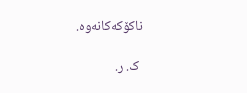ناكۆكه‌كانه‌وه‌.

 ک. ر.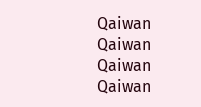Qaiwan
Qaiwan
Qaiwan
Qaiwan